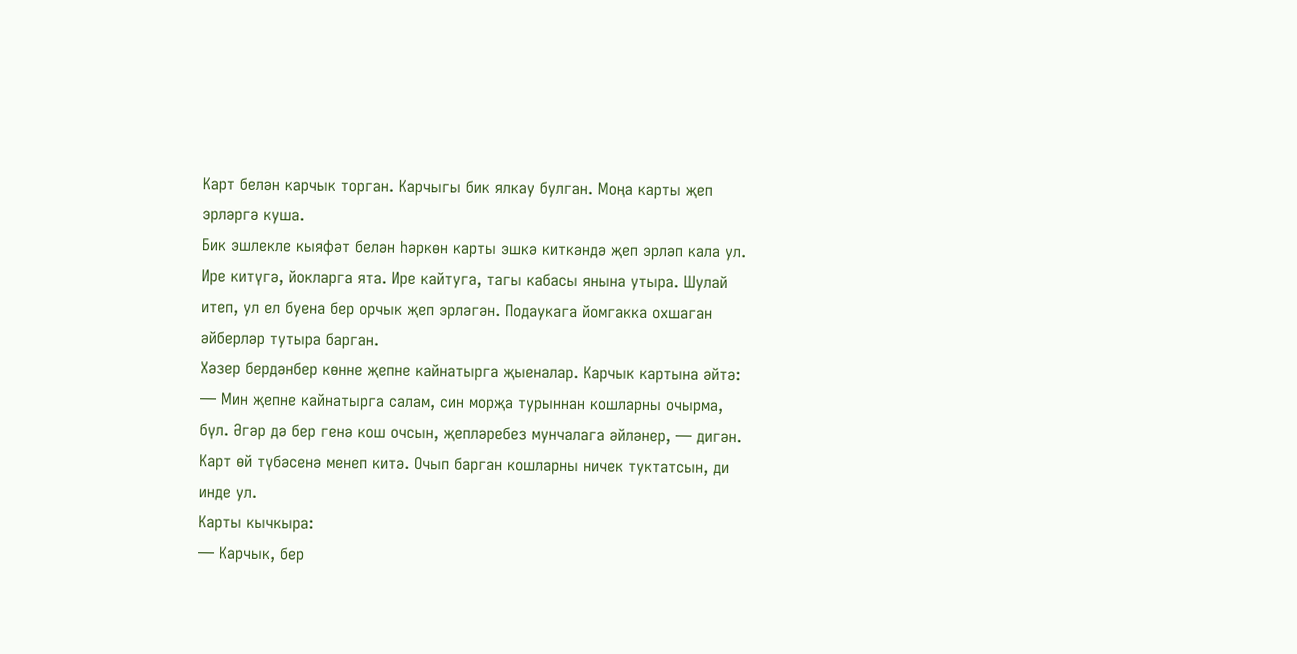Карт белән карчык торган. Карчыгы бик ялкау булган. Моңа карты җеп эрләргә куша.
Бик эшлекле кыяфәт белән һәркөн карты эшкә киткәндә җеп эрләп кала ул. Ире китүгә, йокларга ята. Ире кайтуга, тагы кабасы янына утыра. Шулай итеп, ул ел буена бер орчык җеп эрләгән. Подаукага йомгакка охшаган әйберләр тутыра барган.
Хәзер бердәнбер көнне җепне кайнатырга җыеналар. Карчык картына әйтә:
— Мин җепне кайнатырга салам, син морҗа турыннан кошларны очырма, бүл. Әгәр дә бер генә кош очсын, җепләребез мунчалага әйләнер, — дигән.
Карт өй түбәсенә менеп китә. Очып барган кошларны ничек туктатсын, ди инде ул.
Карты кычкыра:
— Карчык, бер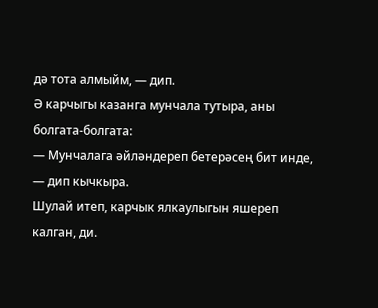дә тота алмыйм, — дип.
Ә карчыгы казанга мунчала тутыра, аны болгата-болгата:
— Мунчалага әйләндереп бетерәсең бит инде, — дип кычкыра.
Шулай итеп, карчык ялкаулыгын яшереп калган, ди.